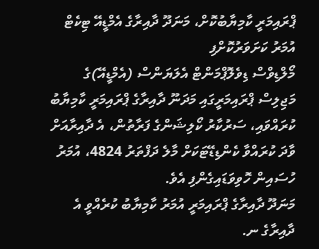ޕްރައިމަރީ ކާމިޔާބުކޮށް، މަނަދޫ ދާއިރާގެ އެމްޑީއޭ ޓިކެޓް އުމަރު ކަށަވަރުކޮށްފި
މޯލްޑިވްސް ޑިވެލޮޕްމަންޓް އެލަޔަންސް (އެމްޑީއޭ)ގެ މަޖިލިސް ޕްރައިމަރީގައި މަދަނޫ ދާއިރާގެ ޕްރައިމަރީ ކާމިޔާބު ކުރައްވައި، ސަރުކާރު ކޯލިޝަންގެ ފަރާތުން، އެ ދާއިރާއަށް ވާދަ ކުރައްވާ ކެންޑިޑޭޓަކަށް މާލެ ދަފްތަރު 4824، އުމަރު ހުސައިން ހޮވިވަޑައިގެންފި އެވެ.
މަނަދޫ ދާއިރާގެ ޕްރައިމަރީ އުމަރު ކާމިޔާބު ކުރެއްވީ އެ ދާއިރާގެ ނ.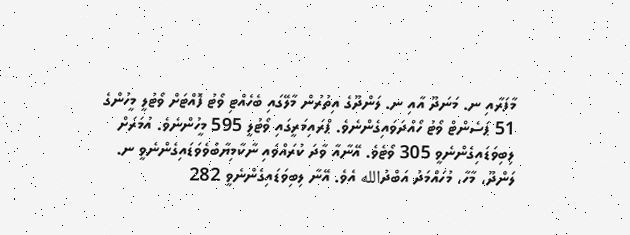މާފަރާއި ނ. މަނަދޫ އާއި ނ. ލަންދޫގެ އިތުރުން މާލޭގައި ބެހެއްޓި ވޯޓު ފޮއްޓަށް ވޯޓުލީ މީހުންގެ 51 ޕަސެންޓް ވޯޓު ހޯއްދަވައިގެންނެވެ. ޕްރައިމަރީގައި ވޯޓުލީ 595 މީހުންނެވެ. އުމަރަށް ލިބިވަޑައިގެންނެވީ 305 ވޯޓެވެ. އޭނާއާ ވާދަ ކުރައްވައި ނާކާމިޔާބުވެވަޑައިގެންނެވީ ނ. ލަންދޫ، މާހާ، މުހައްމަދު އަބްދުالله އެވެ. އޭނާ ލިބިވަޑައިގެންނެވީ 282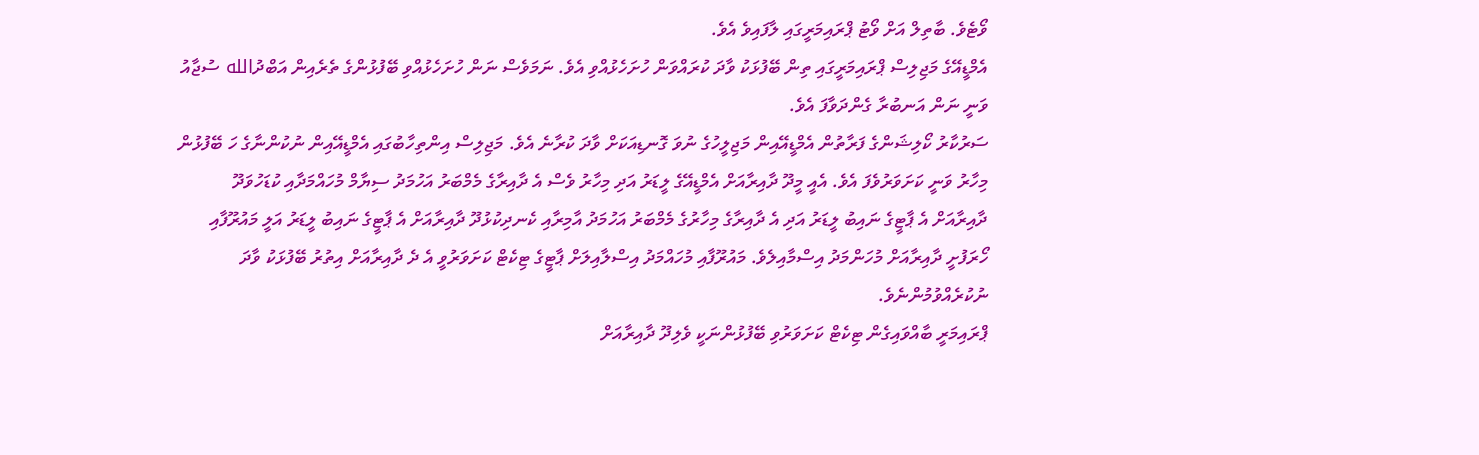ވޯޓެވެ. ބާތިލް އަށް ވޯޓު ޕްރައިމަރީގައި ލާފައިވެ އެވެ.
އެމްޑީއޭގެ މަޖިލިސް ޕްރައިމަރީގައި ތިން ބޭފުޅަކު ވާދަ ކުރައްވަން ހުށަހެޅުއްވި އެވެ. ނަމަވެސް ނަން ހުށަހެޅުއްވި ބޭފުޅުންގެ ތެރެއިން އަބްދުالله ސުޖާއު ވަނީ ނަން އަނބުރާ ގެންދަވާފަ އެވެ.
ސަރުކާރު ކޯލިޝަންގެ ފަރާތުން އެމްޑީއޭއިން މަޖިލީހުގެ ނުވަ ގޮނޑިއަކަށް ވާދަ ކުރާނެ އެވެ. މަޖިލިސް އިންތިހާބުގައި އެމްޑީއޭއިން ނުކުންނާގެ ހަ ބޭފުޅުން މިހާރު ވަނީ ކަށަވަރުވެފަ އެވެ. އެއީ މީދޫ ދާއިރާއަށް އެމްޑީއޭގެ ލީޑަރު އަދި މިހާރު ވެސް އެ ދާއިރާގެ މެމްބަރު އަހުމަދު ސިޔާމް މުހައްމަދާއި ކުޑަހުވަދޫ ދާއިރާއަށް އެ ޕާޓީގެ ނައިބު ލީޑަރު އަދި އެ ދާއިރާގެ މިހާރުގެ މެމްބަރު އަހުމަދު އާމިރާއި ކެނދިކުޅުދޫ ދާއިރާއަށް އެ ޕާޓީގެ ނައިބު ލީޑަރު އަލީ މައުރޫފާއި ހޯރަފުށީ ދާއިރާއަށް މުހަންމަދު އިސްމާއިލެވެ. މައުރޫފާއި މުހައްމަދު އިސްލާއިލަށް ޕާޓީގެ ޓިކެޓް ކަށަވަރުވީ އެ ދެ ދާއިރާއަށް އިތުރު ބޭފުޅަކު ވާދަ ނުކުރެއްވުމުންނެވެ.
ޕްރައިމަރީ ބާއްވައިގެން ޓިކެޓް ކަށަވަރުވި ބޭފުޅުންނަކީ ވެލިދޫ ދާއިރާއަށް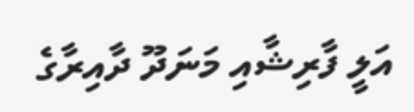އަލީ ފާރިޝާއި މަނަދޫ ދާއިރާގެ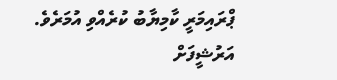ޕްރައިމަރީ ކާމިޔާބު ކުރެއްވި އުމަރެވެ.
އަރުޝީފަށް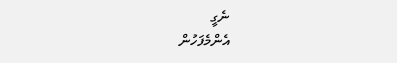ނެގީ
އެންމެފަހުން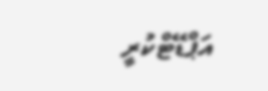އަޕްޑޭޓްކުރީ